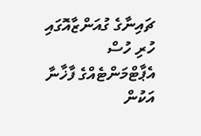ޗައިނާގެ ގުއަންޒާއޮގައި ހުރި ހުސް އެޕާޓްމަންޓެއްގެ ފާޚާނާ އަކުން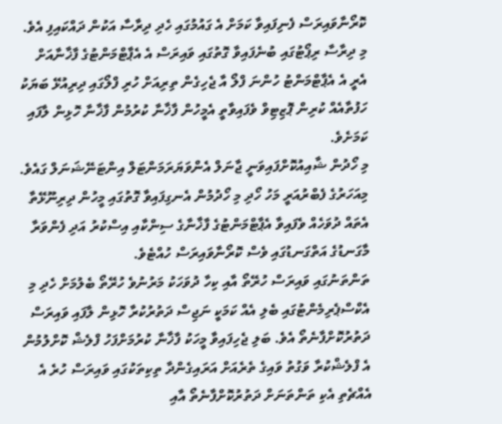ކޮރޯނާވައިރަސް ފެނިފައިވާ ކަމަށް އެ ގައުމުގައި ހެދި ދިރާސާ އަކުން ދައްކައިފި އެވެ.
މި ދިރާސާ ރިޕޯޓުގައި ބުނެފައިވާ ގޮތުގައި ވައިރަސް އެ އެޕާޓްމަންޓުގެ ފާޚާނާއަށް އެރީ އެ އެޕާޓްމަންޓު ހުންނަ ފްލޯ އާ ޖެހިގެން ތިރިއަށް ހުރި ފްލޯގައި ދިރިއުޅޭ ބަޔަކު ހަފުތާއެއް ކުރިން ޕޮޒިޓިވް ވެފައިވާތީ އެމީހުން ފާޚާނާ ކުރުމުން ފާޚާނާ ހޮޅިން ލާފައި ކަމަށެވެ.
މި ހޯދުން ޝާއިއުކޮށްފައިވަނީ ޖާނަލް އެންވަޔަރަމަންޓަލް އިންޓަނޭޝަނަލް ގައެވެ. މިއަހަރުގެ ފެބްރުއަރީ މަހު ހޯދި މި ހޯދުމުން އެނގިފައިވާ ގޮތުގައި މީހުން ދިރިނޫޅޭތާ އެތައް ދުވަހެއް ވެފައިވާ އެޕާޓްމަންޓުގެ ފާޚާނާގެ ސިންކާއި އިސްކުރު އަދި ފެންވަރާ މާގަނޑުގެ އަތްގަނޑުގައި ވެސް ކޮރޯނާވައިރަސް ހުއްޓެވެ.
ތަންތަނުގައި ވައިރަސް ހުރޭތޯ އާއި ކިހާ ދުވަހަކު މަރުނުވެ ހުރޭތޯ ބެލުމަށް ހެދި މި އެކްސްޕެރިމެންޓުގައި ބެލި އެއް ކަމަކީ ނަޖިސް ދަތުރުކުރާ ހޮޅިން ލާފައި ވައިރަސް ދަތުރުކޮށްފާނެތޯ އެވެ. ބަލި ޖެހިފައިވާ މީހަކު ފާޚާނާ ކުރުމަށްފަހު ފްލެޝް ކޮށްލުމުން އެ ފްލެޝްކުރާ ވަގުތު ވައިގެ ތެރެއަށް އަރައިގެންދާ ތިކިތަކުގައި ވައިރަސް ހުރެ އެ އެއްޗެތި އެކި ތަންތަނަށް ދަތުރުކޮށްފާނެތޯ އާއި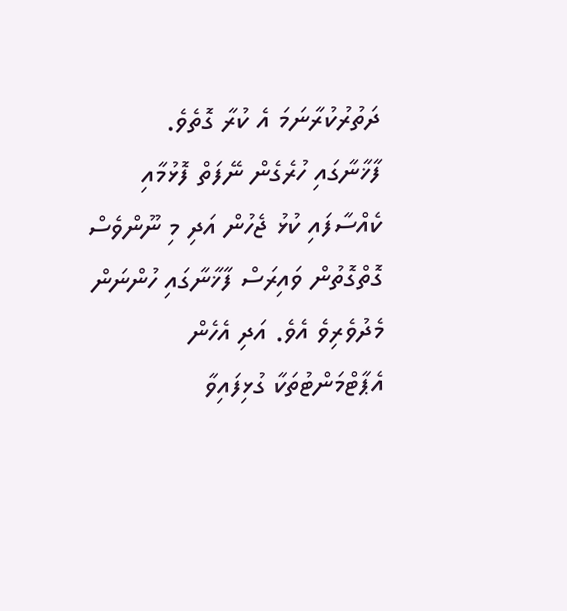ދަތުރުކުރާނަމަ އެ ކުރާ ގޮތެވެ.
ފާޚާނާގައި ހުރެގެން ނޭފަތް ފޮޅުމާއި ކެއްސާފައި ކުޅު ޖެހުން އަދި މި ނޫންވެސް ގޮތްގޮތުން ވައިރަސް ފާޚާނާގައި ހުންނަން މެދުވެރިވެ އެވެ. އަދި އެހެން އެޕާޓްމަންޓުތަކާ ގުޅިފައިވާ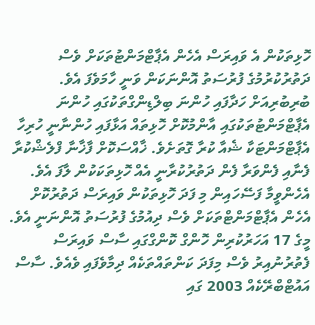ހޮޅިތަކުން އެ ވައިރަސް އެހެން އެޕާޓްމަންޓުތަކަށް ވެސް ދަތުރުކުރުމުގެ ފުރުސަތު އޮންނަކަން ވަނީ ހާމަވެފަ އެވެ.
ބުރިބުރިއަށް ހަދާފައި ހުންނަ ބިލްޑިންގްތަކުގައި ހުންނަ އެޕާޓްމަންޓުތަކުގައި އާންމުކޮށް ހޮޅިތައް އަޅާފައި ހުންނާނީ ހުރިހާ އެޕާޓްމަންޓަކާ ޝެއާ ކުރާ ގޮތަށެވެ. ޚާއްސަކޮށް ފާޚާނާ ފްލެޝްކުރާ ފެނާއި ފެންވަރާ ފެން ދަތުރުކުރާނީ އެއް ހޮޅިތަކަކުން ލާފަ އެވެ. އެހެންވީމާ ފަސޭހައިން މި ފަދަ ހޮޅިތަކުން ވައިރަސް ދަތުރުކޮށް އެހެން އެޕާޓްމަންޓްތަކަށް ވެސް ދިއުމުގެ ފުރުސަތު އޮންނަނީ އެވެ.
މީގެ 17 އަހަރުކުރިން ހޮންގް ކޮންގްގައި ސާސް ވައިރަސް ފެތުރުނުއިރު ވެސް މިފަދަ ކަންތައްތަކެއް ދިމާވެފައި ވެއެވެ. ސާސް އައުޓްބްރޭކެއް 2003 ގައި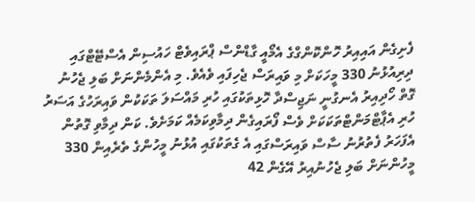ފެށިގެން އައިއިރު ހޮންކޮންގްގެ އެމޯއީ ގާޑްންސް ޕްރައިވެޓް ހައުސިން އެސްޓޭޓްގައި ދިރިއުޅުނު 330 މީހަކަށް މި ވައިރަސް ޖެހިފައި ވެއެވެ. މި އެންމެންނަށް ބަލި ޖެހުނު ގޮތް ހޯދިއިރު އެނގުނީ ނަޖިސްދާ ހޮޅިތަކުގައި ހުރި މައްސަލަ ތަކަކުން ވައިރަހުގެ އަސަރު ހުރި އެޕާޓްމަންޓްތަކަކަށް ވެސް ފޯރައިގެން ދިމާވިކަމެއް ކަމަށެވެ. ކަން ދިމާވި ގޮތުން އެފަހަރު ފެތުރުނު ސާސް ވައިރަސްގައި އެ ގެތަކުގައި އުޅުނު މީހުންގެ ތެރެއިން 330 މީހުންނަށް ބަލި ޖެހުނުއިރު އޭގެން 42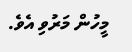މީހުން މަރުވި އެވެ.